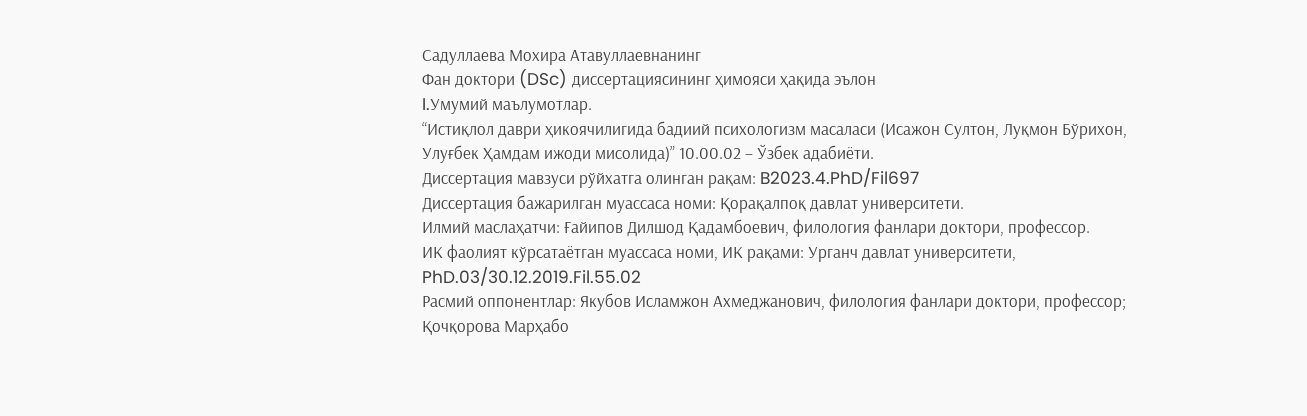Садуллаева Мохира Атавуллаевнанинг
Фан доктори (DSc) диссертациясининг ҳимояси ҳақида эълон
I.Умумий маълумотлар.
“Истиқлол даври ҳикоячилигида бадиий психологизм масаласи (Исажон Султон, Луқмон Бўрихон, Улуғбек Ҳамдам ижоди мисолида)” 10.00.02 – Ўзбек адабиёти.
Диссертация мавзуси рўйхатга олинган рақам: B2023.4.PhD/Fil697
Диссертация бажарилган муассаса номи: Қорақалпоқ давлат университети.
Илмий маслаҳатчи: Ғайипов Дилшод Қадамбоевич, филология фанлари доктори, профессор.
ИК фаолият кўрсатаётган муассаса номи, ИК рақами: Урганч давлат университети, PhD.03/30.12.2019.Fil.55.02
Расмий оппонентлар: Якубов Исламжон Ахмеджанович, филология фанлари доктори, профессор;
Қочқорова Марҳабо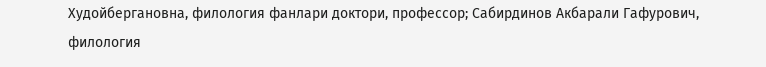Худойбергановна, филология фанлари доктори, профессор; Сабирдинов Акбарали Гафурович, филология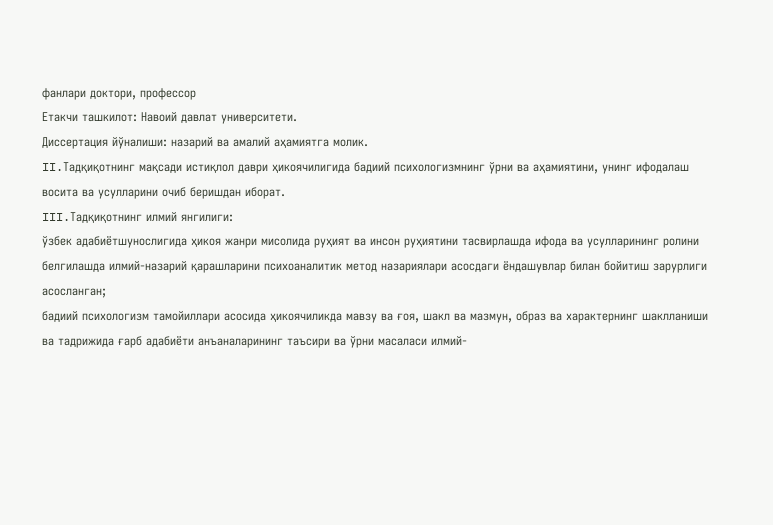фанлари доктори, профессор
Етакчи ташкилот: Навоий давлат университети.
Диссертация йўналиши: назарий ва амалий аҳамиятга молик.
II.Тадқиқотнинг мақсади истиқлол даври ҳикоячилигида бадиий психологизмнинг ўрни ва аҳамиятини, унинг ифодалаш восита ва усулларини очиб беришдан иборат.
III.Тадқиқотнинг илмий янгилиги:
ўзбек адабиётшунослигида ҳикоя жанри мисолида руҳият ва инсон руҳиятини тасвирлашда ифода ва усулларининг ролини белгилашда илмий-назарий қарашларини психоаналитик метод назариялари асосдаги ёндашувлар билан бойитиш зарурлиги асосланган;
бадиий психологизм тамойиллари асосида ҳикоячиликда мавзу ва ғоя, шакл ва мазмун, образ ва характернинг шаклланиши ва тадрижида ғарб адабиёти анъаналарининг таъсири ва ўрни масаласи илмий-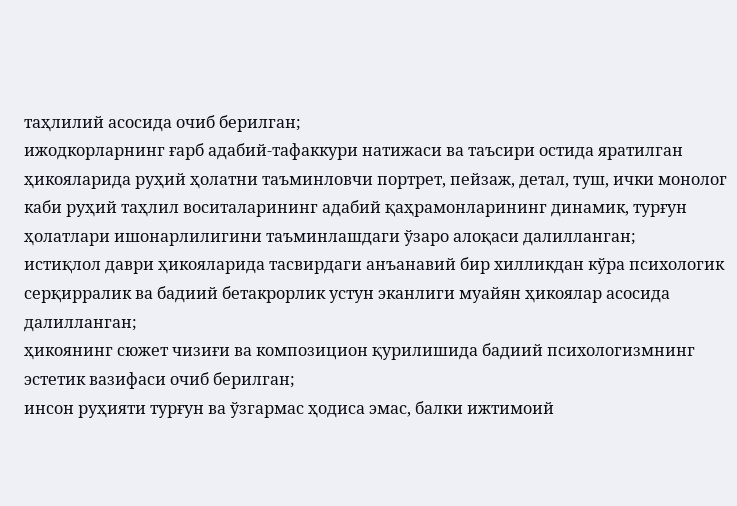таҳлилий асосида очиб берилган;
ижодкорларнинг ғарб адабий-тафаккури натижаси ва таъсири остида яратилган ҳикояларида руҳий ҳолатни таъминловчи портрет, пейзаж, детал, туш, ички монолог каби руҳий таҳлил воситаларининг адабий қаҳрамонларининг динамик, турғун ҳолатлари ишонарлилигини таъминлашдаги ўзаро алоқаси далилланган;
истиқлол даври ҳикояларида тасвирдаги анъанавий бир хилликдан кўра психологик серқирралик ва бадиий бетакрорлик устун эканлиги муайян ҳикоялар асосида далилланган;
ҳикоянинг сюжет чизиғи ва композицион қурилишида бадиий психологизмнинг эстетик вазифаси очиб берилган;
инсон руҳияти турғун ва ўзгармас ҳодиса эмас, балки ижтимоий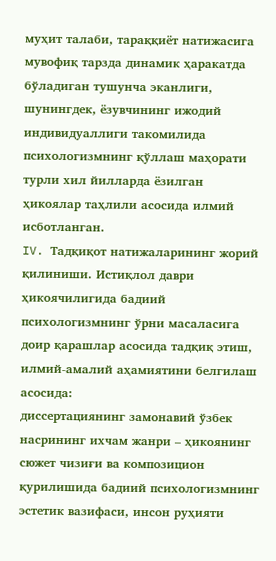муҳит талаби, тараққиёт натижасига мувофиқ тарзда динамик ҳаракатда бўладиган тушунча эканлиги, шунингдек, ёзувчининг ижодий индивидуаллиги такомилида психологизмнинг қўллаш маҳорати турли хил йилларда ёзилган ҳикоялар таҳлили асосида илмий исботланган.
IV. Тадқиқот натижаларининг жорий қилиниши. Истиқлол даври ҳикоячилигида бадиий психологизмнинг ўрни масаласига доир қарашлар асосида тадқиқ этиш, илмий-амалий аҳамиятини белгилаш асосида:
диссертациянинг замонавий ўзбек насрининг ихчам жанри – ҳикоянинг сюжет чизиғи ва композицион қурилишида бадиий психологизмнинг эстетик вазифаси, инсон руҳияти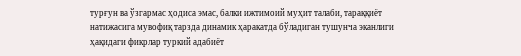турғун ва ўзгармас ҳодиса эмас, балки ижтимоий муҳит талаби, тараққиёт натижасига мувофиқ тарзда динамик ҳаракатда бўладиган тушунча эканлиги ҳақидаги фикрлар туркий адабиёт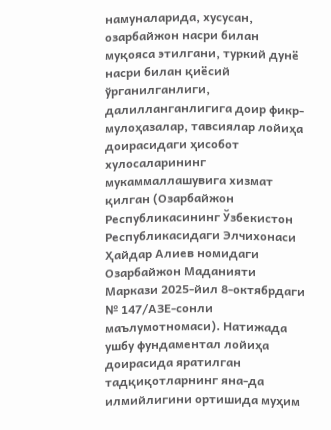намуналарида, хусусан, озарбайжон насри билан муқояса этилгани, туркий дунё насри билан қиёсий ўрганилганлиги, далилланганлигига доир фикр-мулоҳазалар, тавсиялар лойиҳа доирасидаги ҳисобот хулосаларининг мукаммаллашувига хизмат қилган (Озарбайжон Республикасининг Ўзбекистон Республикасидаги Элчихонаси Ҳайдар Алиев номидаги Озарбайжон Маданияти Маркази 2025-йил 8-октябрдаги № 147/АЗЕ-сонли маълумотномаси). Натижада ушбу фундаментал лойиҳа доирасида яратилган тадқиқотларнинг яна-да илмийлигини ортишида муҳим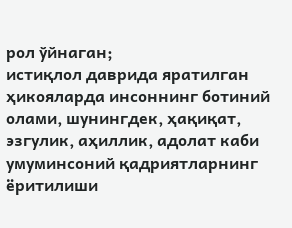рол ўйнаган;
истиқлол даврида яратилган ҳикояларда инсоннинг ботиний олами, шунингдек, ҳақиқат, эзгулик, аҳиллик, адолат каби умуминсоний қадриятларнинг ёритилиши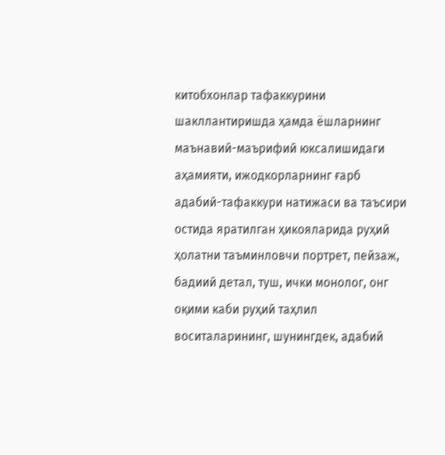китобхонлар тафаккурини шакллантиришда ҳамда ёшларнинг маънавий-маърифий юксалишидаги аҳамияти, ижодкорларнинг ғарб адабий-тафаккури натижаси ва таъсири остида яратилган ҳикояларида руҳий ҳолатни таъминловчи портрет, пейзаж, бадиий детал, туш, ички монолог, онг оқими каби руҳий таҳлил воситаларининг, шунингдек, адабий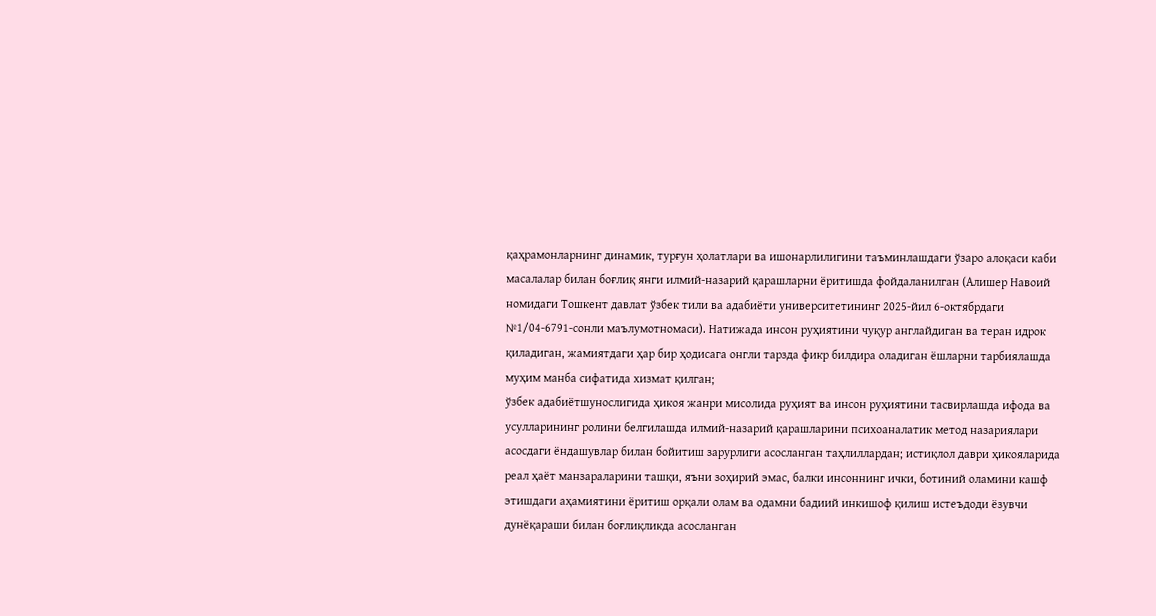қаҳрамонларнинг динамик, турғун ҳолатлари ва ишонарлилигини таъминлашдаги ўзаро алоқаси каби масалалар билан боғлиқ янги илмий-назарий қарашларни ёритишда фойдаланилган (Алишер Навоий номидаги Тошкент давлат ўзбек тили ва адабиёти университетининг 2025-йил 6-октябрдаги №1/04-6791-сонли маълумотномаси). Натижада инсон руҳиятини чуқур англайдиган ва теран идрок қиладиган, жамиятдаги ҳар бир ҳодисага онгли тарзда фикр билдира оладиган ёшларни тарбиялашда муҳим манба сифатида хизмат қилган;
ўзбек адабиётшунослигида ҳикоя жанри мисолида руҳият ва инсон руҳиятини тасвирлашда ифода ва усулларининг ролини белгилашда илмий-назарий қарашларини психоаналатик метод назариялари асосдаги ёндашувлар билан бойитиш зарурлиги асосланган таҳлиллардан; истиқлол даври ҳикояларида реал ҳаёт манзараларини ташқи, яъни зоҳирий эмас, балки инсоннинг ички, ботиний оламини кашф этишдаги аҳамиятини ёритиш орқали олам ва одамни бадиий инкишоф қилиш истеъдоди ёзувчи дунёқараши билан боғлиқликда асосланган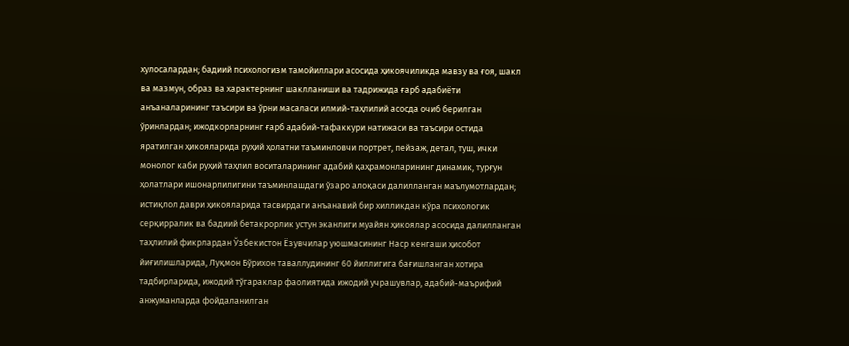хулосалардан; бадиий психологизм тамойиллари асосида ҳикоячиликда мавзу ва ғоя, шакл ва мазмун, образ ва характернинг шаклланиши ва тадрижида ғарб адабиёти анъаналарининг таъсири ва ўрни масаласи илмий-таҳлилий асосда очиб берилган ўринлардан; ижодкорларнинг ғарб адабий-тафаккури натижаси ва таъсири остида яратилган ҳикояларида руҳий ҳолатни таъминловчи портрет, пейзаж, детал, туш, ички монолог каби руҳий таҳлил воситаларининг адабий қаҳрамонларининг динамик, турғун ҳолатлари ишонарлилигини таъминлашдаги ўзаро алоқаси далилланган маълумотлардан; истиқлол даври ҳикояларида тасвирдаги анъанавий бир хилликдан кўра психологик серқирралик ва бадиий бетакрорлик устун эканлиги муайян ҳикоялар асосида далилланган таҳлилий фикрлардан Ўзбекистон Ёзувчилар уюшмасининг Наср кенгаши ҳисобот йиғилишларида, Луқмон Бўрихон таваллудининг 60 йиллигига бағишланган хотира тадбирларида, ижодий тўгараклар фаолиятида ижодий учрашувлар, адабий-маърифий анжуманларда фойдаланилган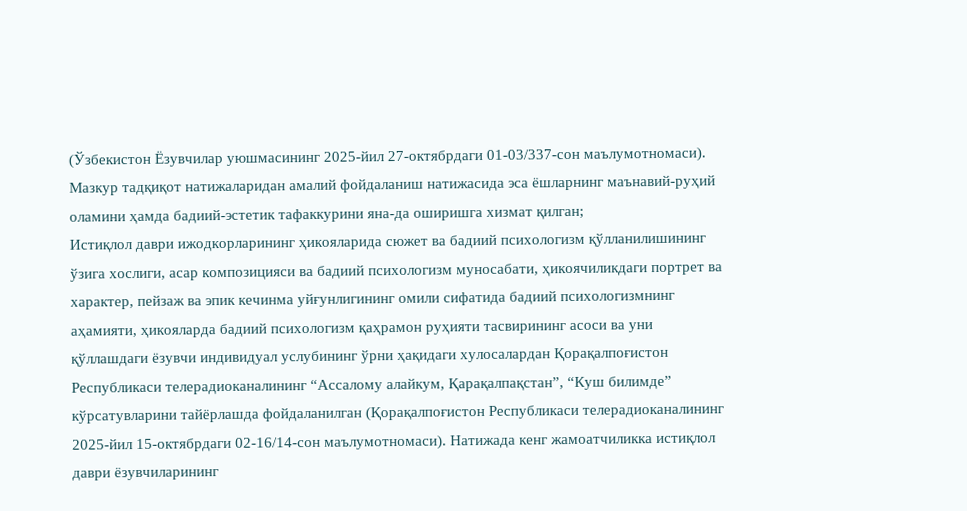(Ўзбекистон Ёзувчилар уюшмасининг 2025-йил 27-октябрдаги 01-03/337-сон маълумотномаси). Мазкур тадқиқот натижаларидан амалий фойдаланиш натижасида эса ёшларнинг маънавий-руҳий оламини ҳамда бадиий-эстетик тафаккурини яна-да оширишга хизмат қилган;
Истиқлол даври ижодкорларининг ҳикояларида сюжет ва бадиий психологизм қўлланилишининг ўзига хослиги, асар композицияси ва бадиий психологизм муносабати, ҳикоячиликдаги портрет ва характер, пейзаж ва эпик кечинма уйғунлигининг омили сифатида бадиий психологизмнинг аҳамияти, ҳикояларда бадиий психологизм қаҳрамон руҳияти тасвирининг асоси ва уни қўллашдаги ёзувчи индивидуал услубининг ўрни ҳақидаги хулосалардан Қорақалпоғистон Республикаси телерадиоканалининг “Ассалому алайкум, Қарақалпақстан”, “Куш билимде” кўрсатувларини тайёрлашда фойдаланилган (Қорақалпоғистон Республикаси телерадиоканалининг 2025-йил 15-октябрдаги 02-16/14-сон маълумотномаси). Натижада кенг жамоатчиликка истиқлол даври ёзувчиларининг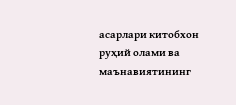асарлари китобхон руҳий олами ва маънавиятининг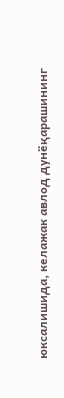юксалишида, келажак авлод дунёқарашининг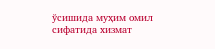ўсишида муҳим омил сифатида хизмат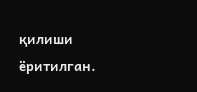қилиши ёритилган.